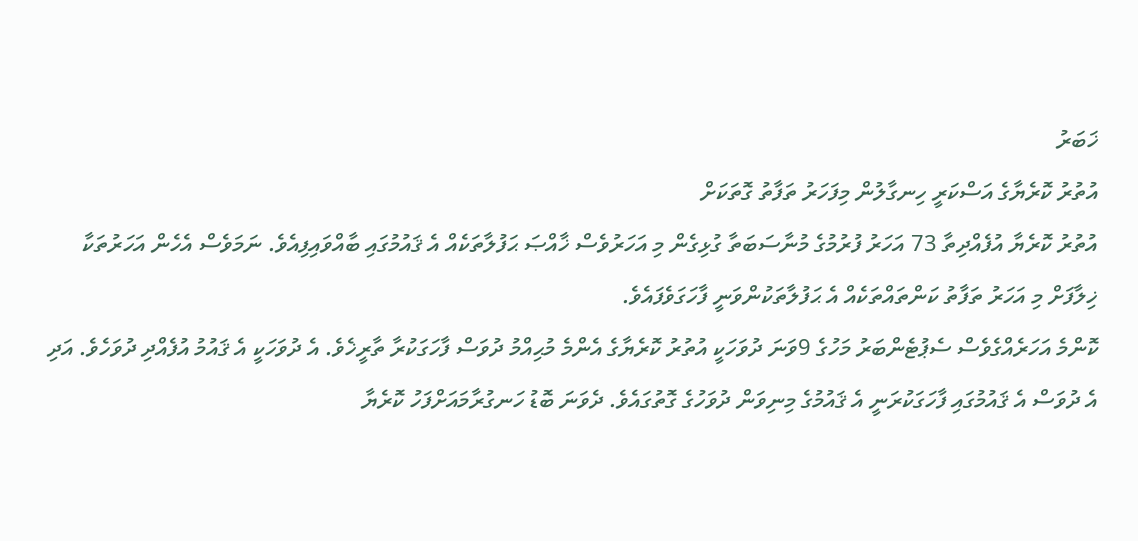ޚަބަރު
އުތުރު ކޮރެޔާގެ އަސްކަރީ ހިނގާލުން މިފަހަރު ތަފާތު ގޮތަކަށް
އުތުރު ކޮރެޔާ އުފެއްދިތާ 73 އަހަރު ފުރުމުގެ މުނާސަބަތާ ގުޅިގެން މި އަހަރުވެސް ޚާއްޞަ ޙަފުލާތަކެއް އެ ޤައުމުގައި ބާއްވައިފިއެވެ. ނަމަވެސް އެހެން އަހަރުތަކާ ޚިލާފަށް މި އަހަރު ތަފާތު ކަންތައްތަކެއް އެ ޙަފުލާތަކުންވަނީ ފާހަގަވެފައެވެ.
ކޮންމެ އަހަރެއްގެވެސް ސެޕުޓެންބަރު މަހުގެ 9ވަނަ ދުވަހަކީ އުތުރު ކޮރެޔާގެ އެންމެ މުޙިއްމު ދުވަސް ފާހަގަކުރާ ތާރީޚެވެ. އެ ދުވަހަކީ އެ ޤައުމު އުފެއްދި ދުވަހެވެ. އަދި އެ ދުވަސް އެ ޤައުމުގައި ފާހަގަކުރަނީ އެ ޤައުމުގެ މިނިވަން ދުވަހުގެ ގޮތުގައެވެ. ދެވަނަ ބޮޑު ހަނގުރާމައަށްފަހު ކޮރެޔާ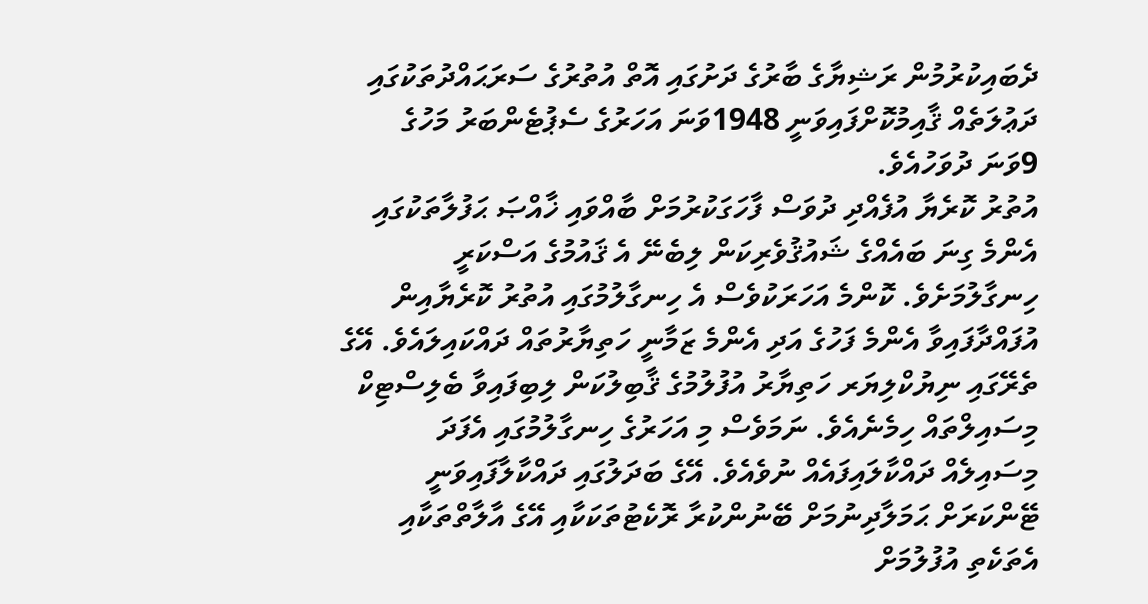ދެބައިކުރުމުން ރަޝިޔާގެ ބާރުގެ ދަށުގައި އޮތް އުތުރުގެ ސަރަޙައްދުތަކުގައި ދަޢުލަތެއް ޤާއިމުކޮށްފައިވަނީ 1948ވަނަ އަހަރުގެ ސެޕުޓެންބަރު މަހުގެ 9ވަނަ ދުވަހުއެވެ.
އުތުރު ކޮރެޔާ އުފެއްދި ދުވަސް ފާހަގަކުރުމަށް ބާއްވައި ޚާއްޞަ ޙަފުލާތަކުގައި އެންމެ ގިނަ ބައެއްގެ ޝައުޤުވެރިކަން ލިބެނޭ އެ ޤައުމުގެ އަސްކަރީ ހިނގާލުމަށެވެ. ކޮންމެ އަހަރަކުވެސް އެ ހިނގާލުމުގައި އުތުރު ކޮރެޔާއިން އުފައްދާފައިވާ އެންމެ ފަހުގެ އަދި އެންމެ ޒަމާނީ ހަތިޔާރުތައް ދައްކައިލައެވެ. އޭގެ ތެރޭގައި ނިޔުކްލިޔަރ ހަތިޔާރު އުފުލުމުގެ ޤާބިލުކަން ލިބިފައިވާ ބެލިސްޓިކް މިސައިލްތައް ހިމެނެއެވެ. ނަމަވެސް މި އަހަރުގެ ހިނގާލުމުގައި އެފަދަ މިސައިލެއް ދައްކާލައިފައެއް ނުވެއެވެ. އޭގެ ބަދަލުގައި ދައްކާލާފައިވަނީ ޓޭންކަރަށް ޙަމަލާދިނުމަށް ބޭނުންކުރާ ރޮކެޓުތަކަކާއި އޭގެ އާލާތްތަކާއި އެތަކެތި އުފުލުމަށް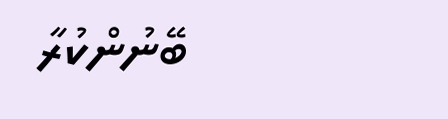ބޭނުންކުރާ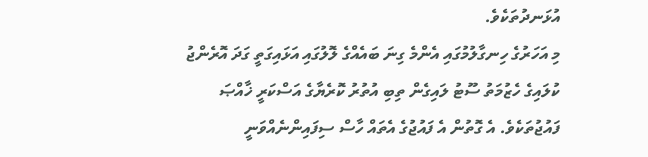އުޅަނދުތަކެވެ.
މި އަހަރުގެ ހިނގާލުމުގައި އެންމެ ގިނަ ބައެއްގެ ލޮލުގައި އަޅައިގަތީ ގަދަ އޮރެންޖު ކުލައިގެ ހެޒުމަތު ސޫޓު ލައިގެން ތިބި އުތުރު ކޮރެޔާގެ އަސްކަރީ ޚާއްޞަ ފައުޖުތަކެވެ. އެ ގޮތުން އެ ފައުޖުގެ އެތައް ހާސް ސިފައިންނެއްވަނީ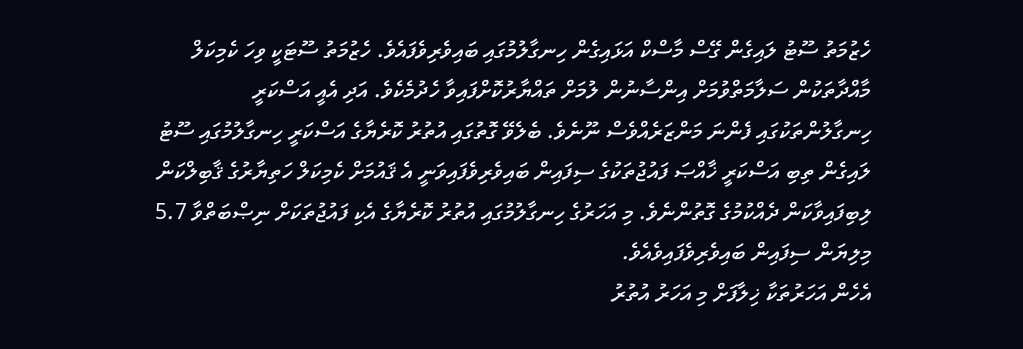ހެޒުމަތު ސޫޓު ލައިގެން ގޭސް މާސްކް އަޅައިގެން ހިނގާލުމުގައި ބައިވެރިވެފައެވެ. ހެޒުމަތު ސޫޓަކީ ވިހަ ކެމިކަލް މާއްދާތަކުން ސަލާމަތްވުމަށް އިންސާނުން ލުމަށް ތައްޔާރުކޮށްފައިވާ ހެދުމެކެވެ. އަދި އެއީ އަސްކަރީ ހިނގާލުންތަކުގައި ފެންނަ މަންޒަރެއްވެސް ނޫނެވެ. ބެލެވޭ ގޮތުގައި އުތުރު ކޮރެޔާގެ އަސްކަރީ ހިނގާލުމުގައި ސޫޓު ލައިގެން ތިބި އަސްކަރީ ޚާއްޞަ ފައުޖުތަކުގެ ސިފައިން ބައިވެރިވެފައިވަނީ އެ ޤައުމަށް ކެމިކަލް ހަތިޔާރުގެ ޤާބިލްކަން ލިބިފައިވާކަން ދެއްކުމުގެ ގޮތުންނެވެ. މި އަހަރުގެ ހިނގާލުމުގައި އުތުރު ކޮރެޔާގެ އެކި ފައުޖުތަކަށް ނިޞްބަތްވާ 5.7 މިލިޔަން ސިފައިން ބައިވެރިވެފައިވެއެވެ.
އެހެން އަހަރުތަކާ ޚިލާފަށް މި އަހަރު އުތުރު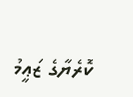ކޮރެޔާގެ ޒަޢީމު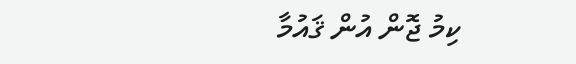ކިމު ޖޮން އުން ޤައުމާ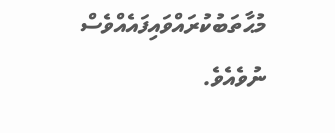މުޙާތަބުކުރައްވައިފައެއްވެސް ނުވެއެވެ.